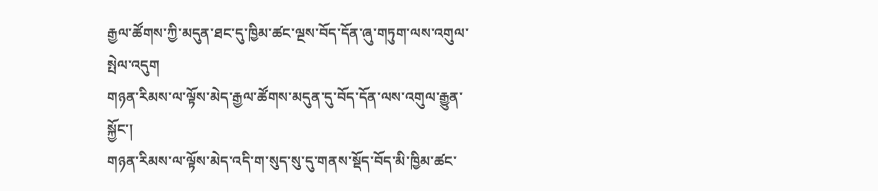རྒྱལ་ཚོགས་ཀྱི་མདུན་ཐང་དུ་ཁྱིམ་ཚང་ལྔས་བོད་དོན་ཞུ་གཏུག་ལས་འགུལ་སྤེལ་འདུག
གཉན་རིམས་ལ་ལྟོས་མེད་རྒྱལ་ཚོགས་མདུན་དུ་བོད་དོན་ལས་འགུལ་རྒྱུན་སྐྱོང་།
གཉན་རིམས་ལ་ལྟོས་མེད་འདི་ག་སུད་སུ་དུ་གནས་སྡོད་བོད་མི་ཁྱིམ་ཚང་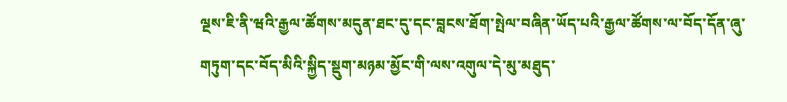ལྔས་ཇི་ནི་ཝའི་རྒྱལ་ཚོགས་མདུན་ཐང་དུ་དང་བླངས་ཐོག་སྤེལ་བཞིན་ཡོད་པའི་རྒྱལ་ཚོགས་ལ་བོད་དོན་ཞུ་གཏུག་དང་བོད་མིའི་སྐྱིད་སྡུག་མཉམ་མྱོང་གི་ལས་འགུལ་དེ་མུ་མཐུད་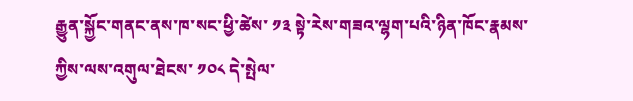རྒྱུན་སྐྱོང་གནང་ནས་ཁ་སང་ཕྱི་ཚེས་ ༡༣ སྟེ་རེས་གཟའ་ལྷག་པའི་ཉིན་ཁོང་རྣམས་ཀྱིས་ལས་འགུལ་ཐེངས་ ༡༠༨ དེ་སྤེལ་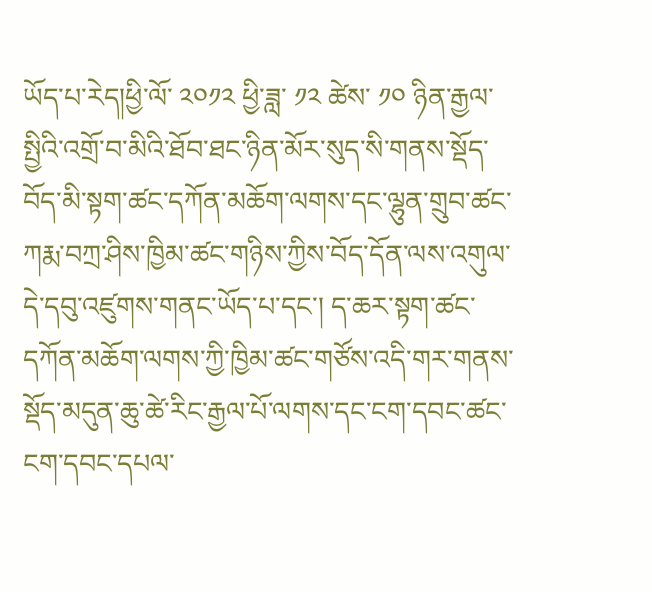ཡོད་པ་རེད།ཕྱི་ལོ་ ༢༠༡༢ ཕྱི་ཟླ་ ༡༢ ཚེས་ ༡༠ ཉིན་རྒྱལ་སྤྱིའི་འགྲོ་བ་མིའི་ཐོབ་ཐང་ཉིན་མོར་སུད་སི་གནས་སྡོད་བོད་མི་སྟག་ཚང་དཀོན་མཆོག་ལགས་དང་ལྷུན་གྲུབ་ཚང་ཀརྨ་བཀྲ་ཤིས་ཁྱིམ་ཚང་གཉིས་ཀྱིས་བོད་དོན་ལས་འགུལ་དེ་དབུ་འཛུགས་གནང་ཡོད་པ་དང་། ད་ཆར་སྟག་ཚང་དཀོན་མཆོག་ལགས་ཀྱི་ཁྱིམ་ཚང་གཙོས་འདི་གར་གནས་སྡོད་མདུན་ཆུ་ཚེ་རིང་རྒྱལ་པོ་ལགས་དང་ངག་དབང་ཚང་ངག་དབང་དཔལ་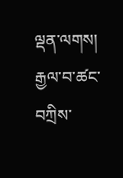ལྡན་ལགས། རྒྱལ་བ་ཚང་བཀྲིས་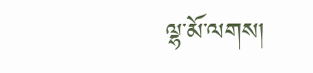ལྷ་མོ་ལགས།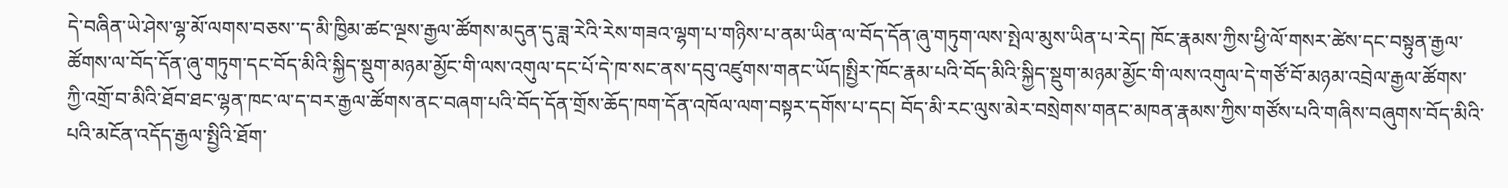དེ་བཞིན་ཡེ་ཤེས་ལྷ་མོ་ལགས་བཅས་་ད་མི་ཁྱིམ་ཚང་ལྔས་རྒྱལ་ཚོགས་མདུན་དུ་ཟླ་རེའི་རེས་གཟའ་ལྷག་པ་གཉིས་པ་ནམ་ཡིན་ལ་བོད་དོན་ཞུ་གཏུག་ལས་སྤེལ་མུས་ཡིན་པ་རེད། ཁོང་རྣམས་ཀྱིས་ཕྱི་ལོ་གསར་ཚེས་དང་བསྟུན་རྒྱལ་ཚོགས་ལ་བོད་དོན་ཞུ་གཏུག་དང་བོད་མིའི་སྐྱིད་སྡུག་མཉམ་མྱོང་གི་ལས་འགུལ་དང་པོ་དེ་ཁ་སང་ནས་དབུ་འཛུགས་གནང་ཡོད།སྤྱིར་ཁོང་རྣམ་པའི་བོད་མིའི་སྐྱིད་སྡུག་མཉམ་མྱོང་གི་ལས་འགུལ་དེ་གཙོ་བོ་མཉམ་འབྲེལ་རྒྱལ་ཚོགས་ཀྱི་འགྲོ་བ་མིའི་ཐོབ་ཐང་ལྷན་ཁང་ལ་ད་བར་རྒྱལ་ཚོགས་ནང་བཞག་པའི་བོད་དོན་གྲོས་ཆོད་ཁག་དོན་འཁོལ་ལག་བསྟར་དགོས་པ་དང། བོད་མི་རང་ལུས་མེར་བསྲེགས་གནང་མཁན་རྣམས་ཀྱིས་གཙོས་པའི་གཞིས་བཞུགས་བོད་མིའི་པའི་མངོན་འདོད་རྒྱལ་སྤྱིའི་ཐོག་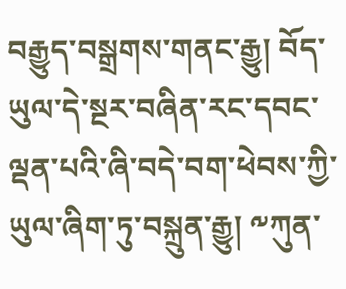བརྒྱུད་བསྒྲགས་གནང་རྒྱུ། བོད་ཡུལ་དེ་སྔར་བཞིན་རང་དབང་ལྡན་པའི་ཞི་བདེ་བག་ཕེབས་ཀྱི་ཡུལ་ཞིག་ཏུ་བསྐྲུན་རྒྱུ། ༸ཀུན་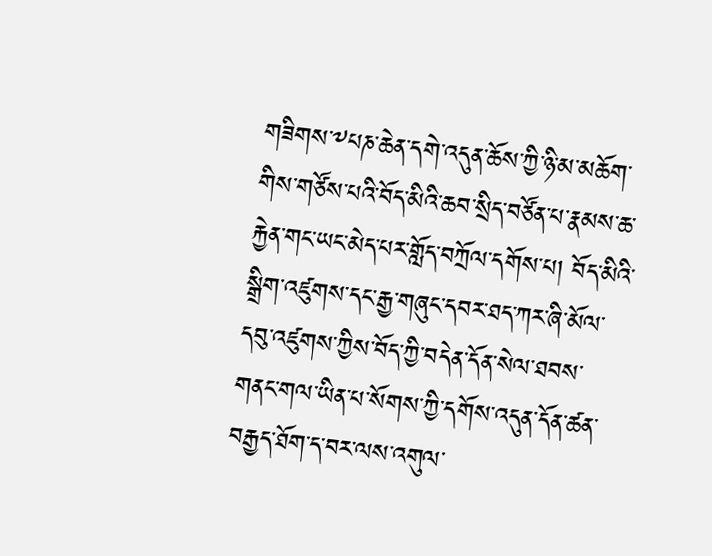གཟིགས་༸པཎ་ཆེན་དགེ་འདུན་ཆོས་ཀྱི་ཉི་མ་མཆོག་གིས་གཙོས་པའི་བོད་མིའི་ཆབ་སྲིད་བཙོན་པ་རྣམས་ཆ་རྐྱེན་གང་ཡང་མེད་པར་གློད་བཀྲོལ་དགོས་པ། བོད་མིའི་སྒྲིག་འཛུགས་དང་རྒྱ་གཞུང་དབར་ཐད་ཀར་ཞི་མོལ་དབུ་འཛུགས་ཀྱིས་བོད་ཀྱི་བདེན་དོན་སེལ་ཐབས་གནང་གལ་ཡིན་པ་སོགས་ཀྱི་དགོས་འདུན་དོན་ཚན་བརྒྱད་ཐོག་ད་བར་ལས་འགུལ་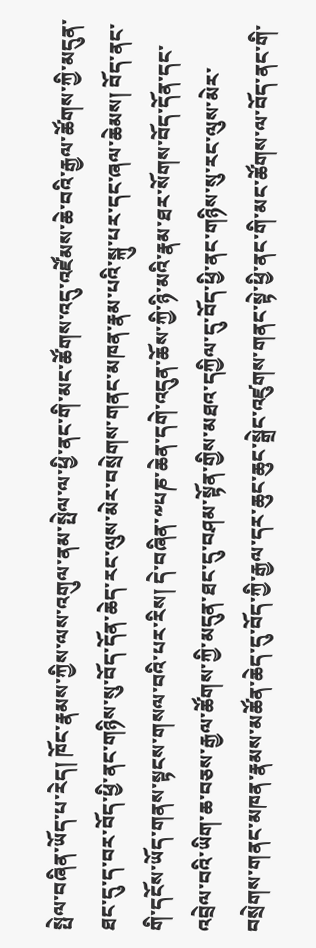སྤེལ་བཞིན་ཡོད་པ་རེད། ཁོང་རྣམས་ཀྱིས་ལས་འགུལ་ནམ་སྤེལ་ལ་ཕྱི་ནང་གི་མང་ཚོགས་འདུ་འཛོམས་ཆེ་བའི་རྒྱལ་ཚོགས་ཀྱི་མདུན་ཐང་དུ་ད་བར་བོད་ཕྱི་ནང་གཉིས་སུ་བོད་དོན་ཆེད་རང་ལུས་མེར་བསྲེགས་གནང་མཁན་རྣམ་པའི་སྐུ་པར་དང་ཞལ་ཆེམས། བོད་ནང་གི་དངོས་ཡོད་གནས་སྟངས་གསལ་བའི་པར་རིས། དེ་བཞིན་༸པཎ་ཆེན་དགེ་འདུན་ཆོས་ཀྱི་ཉི་མའི་རྣམ་ཐར་སོགས་བོད་དོན་དང་འབྲེལ་བའི་ཡིག་ཆ་བཅས་རྒྱལ་ཚོགས་ཀྱི་མདུན་ཐང་དུ་བཤམ་སྟོན་གྱིས་མཐའ་དཀྱིལ་དུ་བོད་ཕྱི་ནང་གཉིས་སུ་རང་ལུས་མེར་བསྲེགས་གནང་མཁན་རྣམས་མཚོན་ཆེད་དུ་བོད་ཀྱི་རྒྱལ་དར་ཆུང་ཆུང་སྒྲེང་འཛུགས་གནང་སྟེ་ཕྱི་ནང་གི་མང་ཚོགས་ལ་བོད་ནང་གི་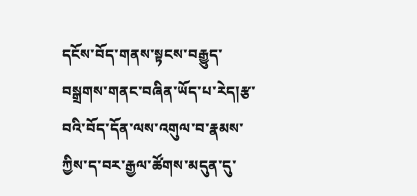དངོས་བོད་གནས་སྟངས་བརྒྱུད་བསྒྲགས་གནང་བཞིན་ཡོད་པ་རེད།རྩ་བའི་བོད་དོན་ལས་འགུལ་བ་རྣམས་ཀྱིས་ད་བར་རྒྱལ་ཚོགས་མདུན་དུ་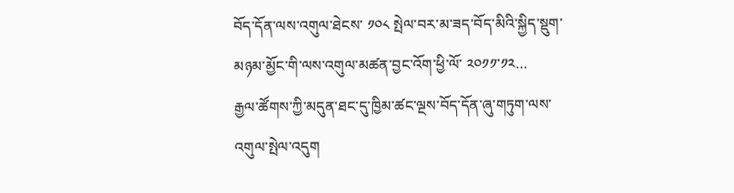བོད་དོན་ལས་འགུལ་ཐེངས་ ༡༠༨ སྤེལ་བར་མ་ཟད་བོད་མིའི་སྐྱིད་སྡུག་མཉམ་མྱོང་གི་ལས་འགུལ་མཚན་བྱང་འོག་ཕྱི་ལོ་ ༢༠༡༡་༡༢...
རྒྱལ་ཚོགས་ཀྱི་མདུན་ཐང་དུ་ཁྱིམ་ཚང་ལྔས་བོད་དོན་ཞུ་གཏུག་ལས་འགུལ་སྤེལ་འདུག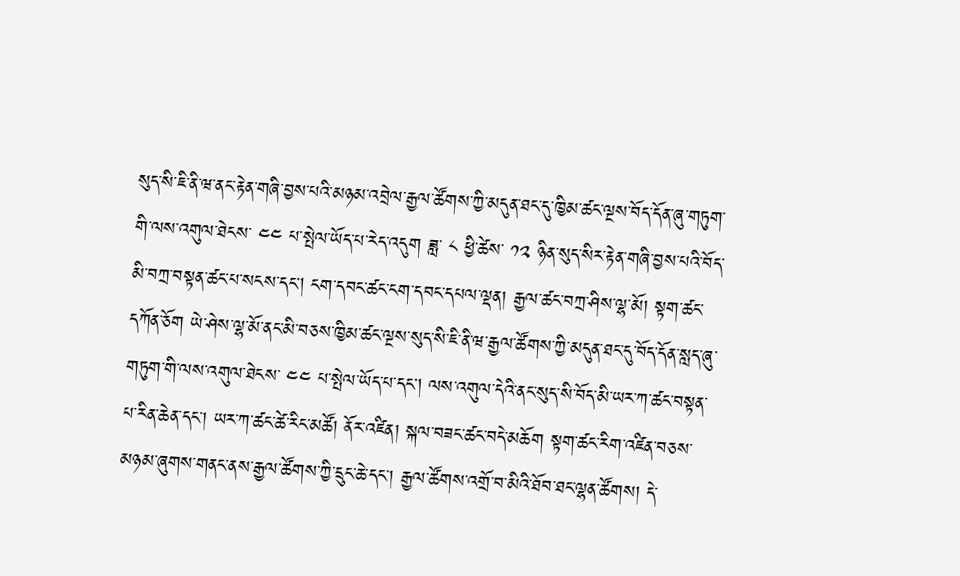སུད་སི་ཇི་ནི་ཝ་ནང་རྟེན་གཞི་བྱས་པའི་མཉམ་འབྲེལ་རྒྱལ་ཚོགས་ཀྱི་མདུན་ཐང་དུ་ཁྱིམ་ཚང་ལྔས་བོད་དོན་ཞུ་གཏུག་གི་ལས་འགུལ་ཐེངས་ ༤༤ པ་སྤེལ་ཡོད་པ་རེད་འདུག ཟླ་ ༨ ཕྱི་ཚེས་ ༡༢ ཉིན་སུད་སིར་རྟེན་གཞི་བྱས་པའི་བོད་མི་བཀྲ་བསྟན་ཚང་པ་སངས་དང། ངག་དབང་ཚང་ངག་དབང་དཔལ་ལྡན། རྒྱལ་ཚང་བཀྲ་ཤིས་ལྷ་མོ། སྟག་ཚང་དཀོན་ཅོག ཡེ་ཤེས་ལྷ་མོ་ནང་མི་བཅས་ཁྱིམ་ཚང་ལྔས་སུད་སི་ཇི་ནི་ཝ་རྒྱལ་ཚོགས་ཀྱི་མདུན་ཐང་དུ་བོད་དོན་སླད་ཞུ་གཏུག་གི་ལས་འགུལ་ཐེངས་ ༤༤ པ་སྤེལ་ཡོད་པ་དང། ལས་འགུལ་དེའི་ནང་སུད་སི་བོད་མི་ཡར་ཀ་ཚང་བསྟན་པ་རིན་ཆེན་དང་། ཡར་ཀ་ཚང་ཚེ་རིང་མཚོ། ནོར་འཛིན། སྐལ་བཟང་ཚང་བདེ་མཆོག སྟག་ཚང་རིག་འཛིན་བཅས་མཉམ་ཞུགས་གནང་ནས་རྒྱལ་ཚོགས་ཀྱི་དྲུང་ཆེ་དང་། རྒྱལ་ཚོགས་འགྲོ་བ་མིའི་ཐོབ་ཐང་ལྷན་ཚོགས། དེ་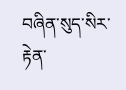བཞིན་སུད་སིར་རྟེན་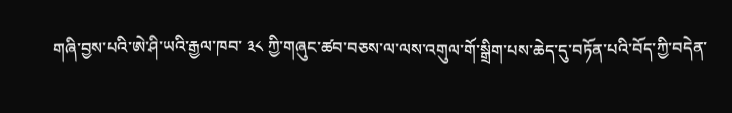གཞི་བྱས་པའི་ཨེ་ཤི་ཡའི་རྒྱལ་ཁབ་ ༣༨ ཀྱི་གཞུང་ཚབ་བཅས་ལ་ལས་འགུལ་གོ་སྒྲིག་པས་ཆེད་དུ་བཏོན་པའི་བོད་ཀྱི་བདེན་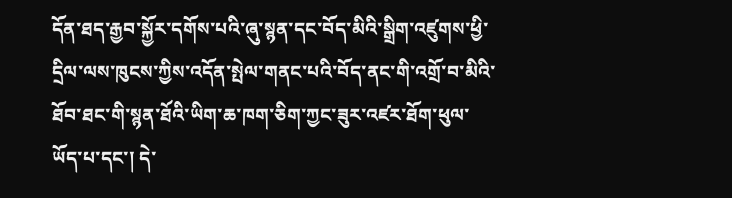དོན་ཐད་རྒྱབ་སྐྱོར་དགོས་པའི་ཞུ་སྙན་དང་བོད་མིའི་སྒྲིག་འཛུགས་ཕྱི་དྲིལ་ལས་ཁུངས་ཀྱིས་འདོན་སྤེལ་གནང་པའི་བོད་ནང་གི་འགྲོ་བ་མིའི་ཐོབ་ཐང་གི་སྙན་ཐོའི་ཡིག་ཆ་ཁག་ཅིག་ཀྱང་ཟུར་འཛར་ཐོག་ཕུལ་ཡོད་པ་དང་། དེ་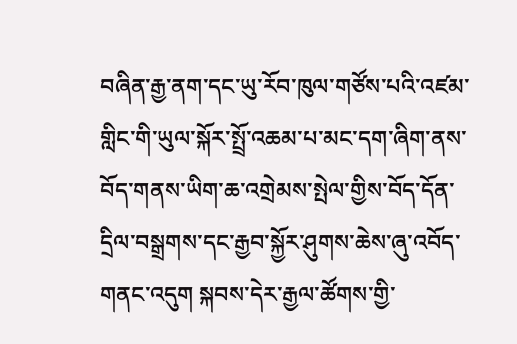བཞིན་རྒྱ་ནག་དང་ཡུ་རོབ་ཁུལ་གཙོས་པའི་འཛམ་གླིང་གི་ཡུལ་སྐོར་སྤྲོ་འཆམ་པ་མང་དག་ཞིག་ནས་བོད་གནས་ཡིག་ཆ་འགྲེམས་སྤེལ་གྱིས་བོད་དོན་དྲིལ་བསྒྲགས་དང་རྒྱབ་སྐྱོར་ཤུགས་ཆེས་ཞུ་འབོད་གནང་འདུག སྐབས་དེར་རྒྱལ་ཚོགས་གྱི་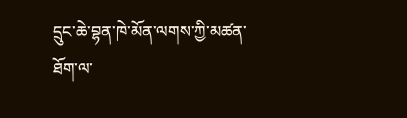དྲུང་ཆེ་བྷན་ཁེ་མོན་ལགས་ཀྱི་མཚན་ཐོག་ལ་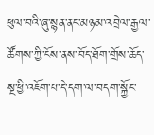ཕུལ་བའི་ཞུ་སྙན་ནང་མཉམ་འབྲེལ་རྒྱལ་ཚོགས་ཀྱི་ངོས་ནས་བོད་ཐོག་གྲོས་ཆོད་སྔ་ཕྱི་འཇོག་པ་དེ་དག་ལ་བདག་སྐྱོང་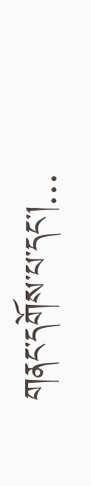གནང་དགོས་པ་དང།...